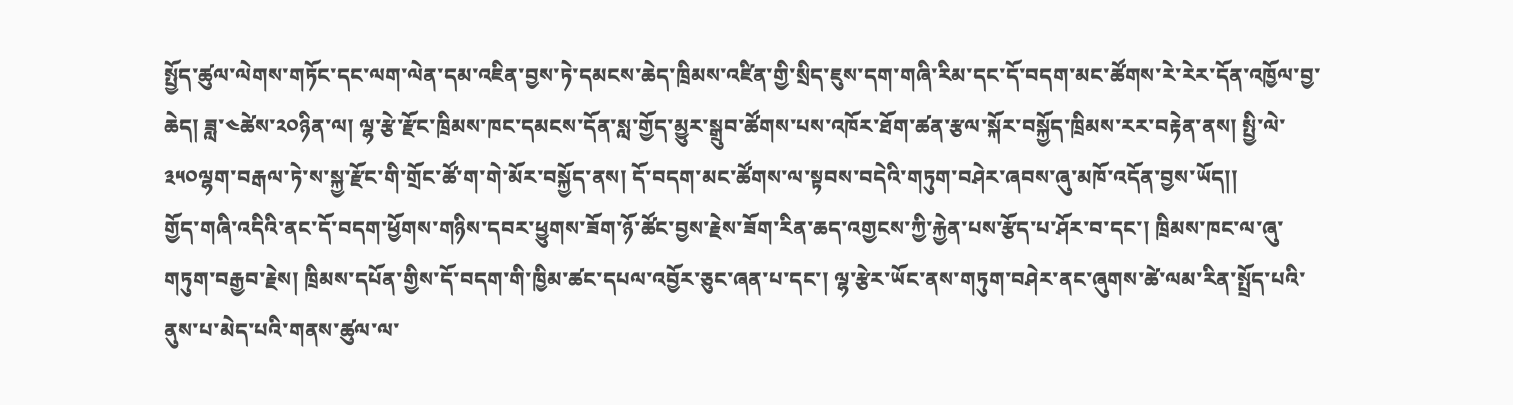སྤྱོད་ཚུལ་ལེགས་གཏོང་དང་ལག་ལེན་དམ་འཇིན་བྱས་ཏེ་དམངས་ཆེད་ཁྲིམས་འཛིན་གྱི་སྲིད་ཇུས་དག་གཞི་རིམ་དང་དོ་བདག་མང་ཚོགས་རེ་རེར་དོན་འཁྱོལ་བྱ་ཆེད། ཟླ་༤ཚེས་༢༠ཉིན་ལ། ལྷ་རྩེ་རྫོང་ཁྲིམས་ཁང་དམངས་དོན་སླ་གྱོད་མྱུར་སྒྲུབ་ཚོགས་པས་འཁོར་ཐོག་ཚན་རྩལ་སྐོར་བསྐྱོད་ཁྲིམས་རར་བརྟེན་ནས། སྤྱི་ལེ་༣༥༠ལྷག་བརྒལ་ཏེ་ས་སྐྱ་རྫོང་གི་གྲོང་ཚོ་ག་གེ་མོར་བསྐྱོད་ནས། དོ་བདག་མང་ཚོགས་ལ་སྟབས་བདེའི་གཏུག་བཤེར་ཞབས་ཞུ་མཁོ་འདོན་བྱས་ཡོད།།
གྱོད་གཞི་འདིའི་ནང་དོ་བདག་ཕྱོགས་གཉིས་དབར་ཕྱུགས་ཟོག་ཉོ་ཚོང་བྱས་རྗེས་ཟོག་རིན་ཆད་འགྱངས་ཀྱི་རྐྱེན་པས་རྩོད་པ་ཤོར་བ་དང་། ཁྲིམས་ཁང་ལ་ཞུ་གཏུག་བརྒྱབ་རྗེས། ཁྲིམས་དཔོན་གྱིས་དོ་བདག་གི་ཁྱིམ་ཚང་དཔལ་འབྱོར་ཅུང་ཞན་པ་དང་། ལྷ་རྩེར་ཡོང་ནས་གཏུག་བཤེར་ནང་ཞུགས་ཚེ་ལམ་རིན་སྤྲོད་པའི་ནུས་པ་མེད་པའི་གནས་ཚུལ་ལ་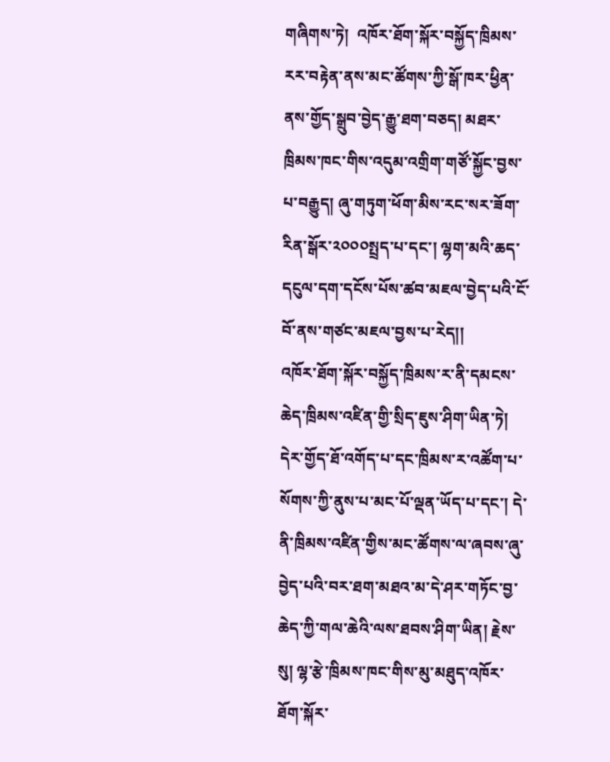གཞིགས་ཏེ།  འཁོར་ཐོག་སྐོར་བསྐྱོད་ཁྲིམས་རར་བརྟེན་ནས་མང་ཚོགས་ཀྱི་སྒོ་ཁར་ཕྱིན་ནས་གྱོད་སྒྲུབ་བྱེད་རྒྱུ་ཐག་བཅད། མཐར་ཁྲིམས་ཁང་གིས་འདུམ་འགྲིག་གཙོ་སྐྱོང་བྱས་པ་བརྒྱུད། ཞུ་གཏུག་ཕོག་མིས་རང་སར་ཟོག་རིན་སྒོར་༢༠༠༠སྤྲད་པ་དང་། ལྷག་མའི་ཆད་དངུལ་དག་དངོས་པོས་ཚབ་མཇལ་བྱེད་པའི་ངོ་བོ་ནས་གཙང་མཇལ་བྱས་པ་རེད།།
འཁོར་ཐོག་སྐོར་བསྐྱོད་ཁྲིམས་ར་ནི་དམངས་ཆེད་ཁྲིམས་འཛིན་གྱི་སྲིད་ཇུས་ཤིག་ཡིན་ཏེ། དེར་གྱོད་ཐོ་འགོད་པ་དང་ཁྲིམས་ར་འཚོག་པ་སོགས་ཀྱི་ནུས་པ་མང་པོ་ལྡན་ཡོད་པ་དང་། དེ་ནི་ཁྲིམས་འཛིན་གྱིས་མང་ཚོགས་ལ་ཞབས་ཞུ་བྱེད་པའི་བར་ཐག་མཐའ་མ་དེ་ཤར་གཏོང་བྱ་ཆེད་ཀྱི་གལ་ཆེའི་ལས་ཐབས་ཤིག་ཡིན། རྗེས་སུ། ལྷ་རྩེ་ཁྲིམས་ཁང་གིས་མུ་མཐུད་འཁོར་ཐོག་སྐོར་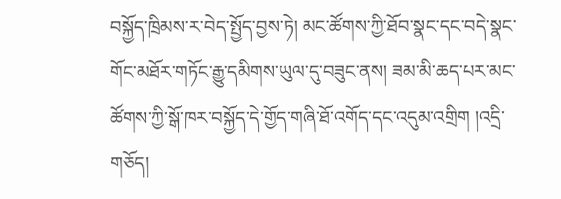བསྐྱོད་ཁྲིམས་ར་བེད་སྤྱོད་བྱས་ཏེ། མང་ཚོགས་ཀྱི་ཐོབ་སྣང་དང་བདེ་སྣང་གོང་མཐོར་གཏོང་རྒྱུ་དམིགས་ཡུལ་དུ་བཟུང་ནས། ཟམ་མི་ཆད་པར་མང་ཚོགས་ཀྱི་སྒོ་ཁར་བསྐྱོད་དེ་གྱོད་གཞི་ཐོ་འགོད་དང་འདུམ་འགྲིག །འདྲི་གཅོད།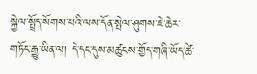སྐྱེལ་སྤྲོད་སོགས་པའི་ལས་དོན་སྤེལ་ཤུགས་ཇེ་ཆེར་གཏོང་རྒྱུ་ཡིན་ལ། དེ་དང་དུས་མཚུངས་གྱོད་གཞི་ཡོད་ཚེ་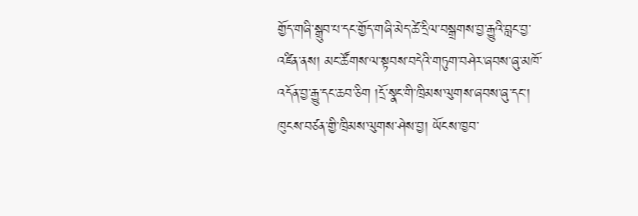གྱོད་གཞི་སྒྲུབ་པ་དང་གྱོད་གཞི་མེད་ཚེ་དྲིལ་བསྒྲགས་བྱ་རྒྱུའི་བླང་བྱ་འཛིན་ནས། མང་ཚོགས་ལ་སྟབས་བདེའི་གཏུག་བཤེར་ཞབས་ཞུ་མཁོ་འདོན་བྱ་རྒྱུ་དང་ཆབ་ཅིག །དྲོ་སྣང་གི་ཁྲིམས་ལུགས་ཞབས་ཞུ་དང་། ཁུངས་བཙན་གྱི་ཁྲིམས་ལུགས་ཤེས་བྱ། ཡོངས་ཁྱབ་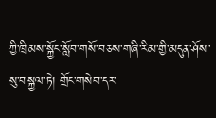ཀྱི་ཁྲིམས་སྐྱོང་སློབ་གསོ་བཅས་གཞི་རིམ་གྱི་མདུན་ཤོས་སུ་བསྐྱལ་ཏེ། གྲོང་གསེབ་དར་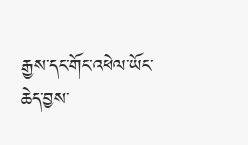རྒྱས་དང་གོང་འཕེལ་ཡོང་ཆེད་བྱས་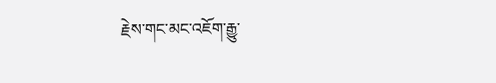རྗེས་གང་མང་འཇོག་རྒྱུ་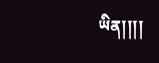ཡིན།།།།